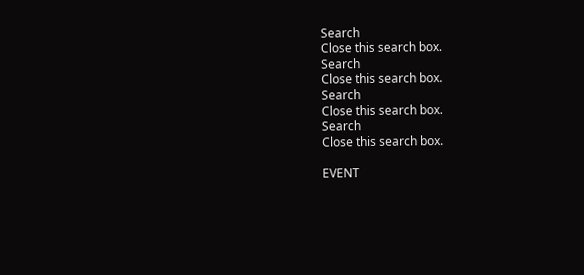Search
Close this search box.
Search
Close this search box.
Search
Close this search box.
Search
Close this search box.

EVENT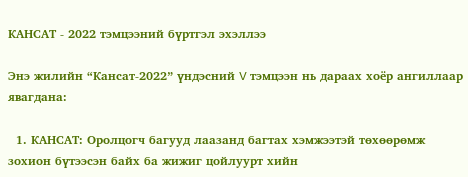КАНСАТ - 2022 тэмцээний бүртгэл эхэллээ

Энэ жилийн “Кансат-2022” үндэсний V тэмцээн нь дараах хоёр ангиллаар явагдана:

  1. КАНСАТ: Оролцогч багууд лаазанд багтах хэмжээтэй төхөөрөмж зохион бүтээсэн байх ба жижиг цойлуурт хийн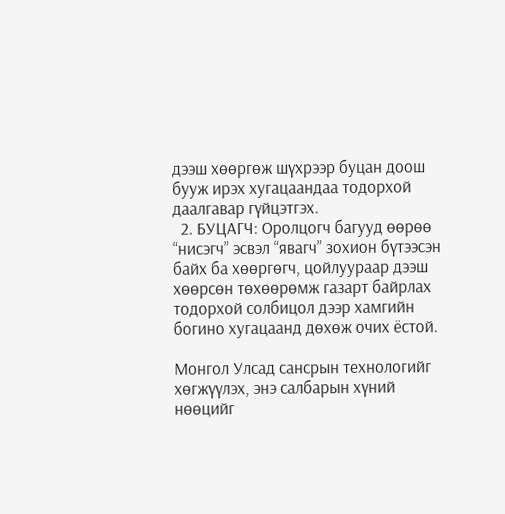дээш хөөргөж шүхрээр буцан доош бууж ирэх хугацаандаа тодорхой даалгавар гүйцэтгэх.
  2. БУЦАГЧ: Оролцогч багууд өөрөө “нисэгч” эсвэл “явагч” зохион бүтээсэн байх ба хөөргөгч, цойлуураар дээш хөөрсөн төхөөрөмж газарт байрлах тодорхой солбицол дээр хамгийн богино хугацаанд дөхөж очих ёстой.

Монгол Улсад сансрын технологийг хөгжүүлэх, энэ салбарын хүний нөөцийг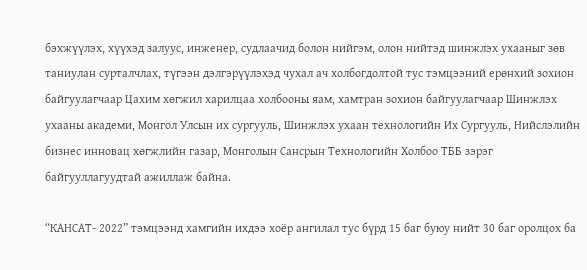бэхжүүлэх, хүүхэд залуус, инженер, судлаачид болон нийгэм, олон нийтэд шинжлэх ухааныг зөв таниулан сурталчлах, түгээн дэлгэрүүлэхэд чухал ач холбогдолтой тус тэмцээний ерөнхий зохион байгуулагчаар Цахим хөгжил харилцаа холбооны яам, хамтран зохион байгуулагчаар Шинжлэх ухааны академи, Монгол Улсын их сургууль, Шинжлэх ухаан технологийн Их Сургууль, Нийслэлийн бизнес инновац хөгжлийн газар, Монголын Сансрын Технологийн Холбоо ТББ зэрэг байгууллагуудтай ажиллаж байна.

“КАНСАТ- 2022” тэмцээнд хамгийн ихдээ хоёр ангилал тус бүрд 15 баг буюу нийт 30 баг оролцох ба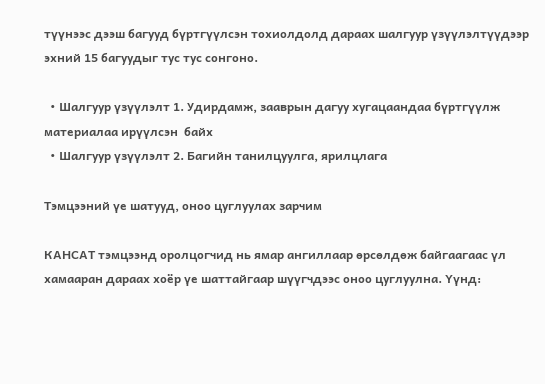түүнээс дээш багууд бүртгүүлсэн тохиолдолд дараах шалгуур үзүүлэлтүүдээр эхний 15 багуудыг тус тус сонгоно.

  • Шалгуур үзүүлэлт 1. Удирдамж, зааврын дагуу хугацаандаа бүртгүүлж материалаа ирүүлсэн  байх
  • Шалгуур үзүүлэлт 2. Багийн танилцуулга, ярилцлага

Тэмцээний үе шатууд, оноо цуглуулах зарчим

КАНСАТ тэмцээнд оролцогчид нь ямар ангиллаар өрсөлдөж байгаагаас үл хамааран дараах хоёр үе шаттайгаар шүүгчдээс оноо цуглуулна. Үүнд: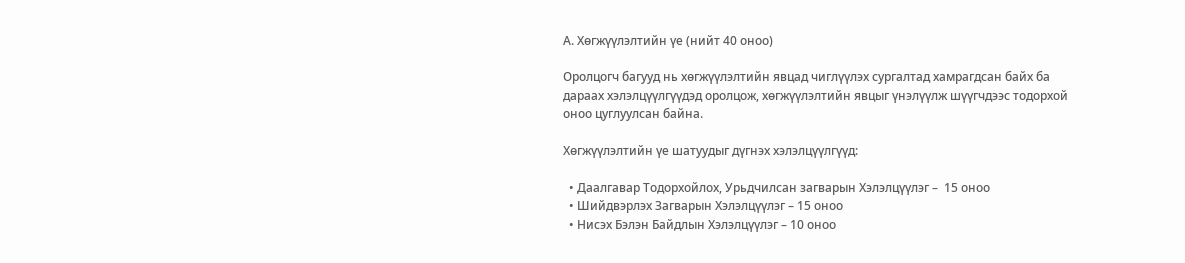А. Хөгжүүлэлтийн үе (нийт 40 оноо)

Оролцогч багууд нь хөгжүүлэлтийн явцад чиглүүлэх сургалтад хамрагдсан байх ба дараах хэлэлцүүлгүүдэд оролцож, хөгжүүлэлтийн явцыг үнэлүүлж шүүгчдээс тодорхой оноо цуглуулсан байна.

Хөгжүүлэлтийн үе шатуудыг дүгнэх хэлэлцүүлгүүд:

  • Даалгавар Тодорхойлох, Урьдчилсан загварын Хэлэлцүүлэг –  15 оноо
  • Шийдвэрлэх Загварын Хэлэлцүүлэг – 15 оноо
  • Нисэх Бэлэн Байдлын Хэлэлцүүлэг – 10 оноо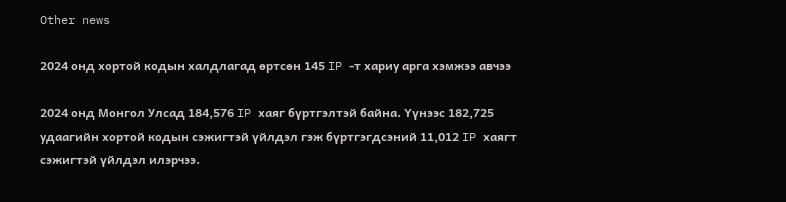Other news

2024 онд хортой кодын халдлагад өртсөн 145 IP -т хариу арга хэмжээ авчээ

2024 онд Монгол Улсад 184,576 IP хаяг бүртгэлтэй байна. Үүнээс 182,725 удаагийн хортой кодын сэжигтэй үйлдэл гэж бүртгэгдсэний 11,012 IP хаягт сэжигтэй үйлдэл илэрчээ.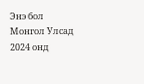Энэ бол Монгол Улсад 2024 онд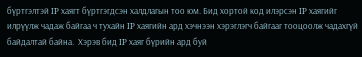бүртгэлтэй IP хаягт бүртгэгдсэн халдлагын тоо юм. Бид хортой код илэрсэн IP хаягийг илрүүлж чадаж байгаа ч тухайн IP хаягийн ард хэчнээн хэрэглэгч байгааг тооцоолж чадахгүй байдалтай байна.  Хэрэв бид IP хаяг бүрийн ард буй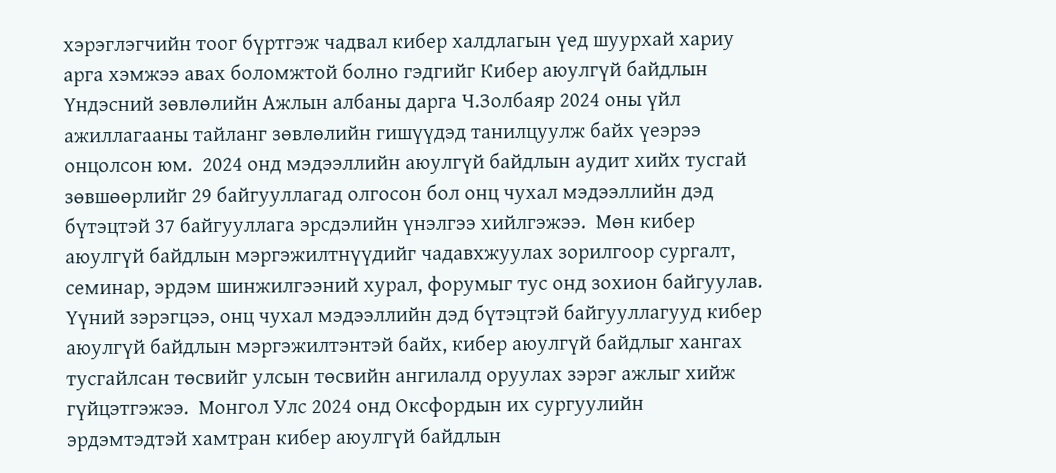хэрэглэгчийн тоог бүртгэж чадвал кибер халдлагын үед шуурхай хариу арга хэмжээ авах боломжтой болно гэдгийг Кибер аюулгүй байдлын Үндэсний зөвлөлийн Ажлын албаны дарга Ч.Золбаяр 2024 оны үйл ажиллагааны тайланг зөвлөлийн гишүүдэд танилцуулж байх үеэрээ онцолсон юм.  2024 онд мэдээллийн аюулгүй байдлын аудит хийх тусгай зөвшөөрлийг 29 байгууллагад олгосон бол онц чухал мэдээллийн дэд бүтэцтэй 37 байгууллага эрсдэлийн үнэлгээ хийлгэжээ.  Мөн кибер аюулгүй байдлын мэргэжилтнүүдийг чадавхжуулах зорилгоор сургалт, семинар, эрдэм шинжилгээний хурал, форумыг тус онд зохион байгуулав. Үүний зэрэгцээ, онц чухал мэдээллийн дэд бүтэцтэй байгууллагууд кибер аюулгүй байдлын мэргэжилтэнтэй байх, кибер аюулгүй байдлыг хангах тусгайлсан төсвийг улсын төсвийн ангилалд оруулах зэрэг ажлыг хийж гүйцэтгэжээ.  Монгол Улс 2024 онд Оксфордын их сургуулийн эрдэмтэдтэй хамтран кибер аюулгүй байдлын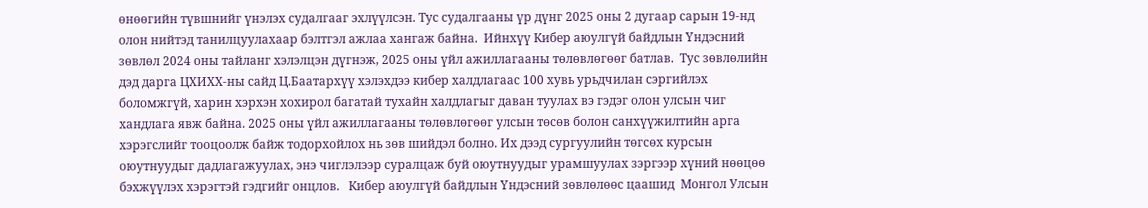өнөөгийн түвшнийг үнэлэх судалгааг эхлүүлсэн. Тус судалгааны үр дүнг 2025 оны 2 дугаар сарын 19-нд олон нийтэд танилцуулахаар бэлтгэл ажлаа хангаж байна.  Ийнхүү Кибер аюулгүй байдлын Үндэсний зөвлөл 2024 оны тайланг хэлэлцэн дүгнэж, 2025 оны үйл ажиллагааны төлөвлөгөөг батлав.  Тус зөвлөлийн дэд дарга ЦХИХХ-ны сайд Ц.Баатархүү хэлэхдээ кибер халдлагаас 100 хувь урьдчилан сэргийлэх боломжгүй, харин хэрхэн хохирол багатай тухайн халдлагыг даван туулах вэ гэдэг олон улсын чиг хандлага явж байна. 2025 оны үйл ажиллагааны төлөвлөгөөг улсын төсөв болон санхүүжилтийн арга хэрэгслийг тооцоолж байж тодорхойлох нь зөв шийдэл болно. Их дээд сургуулийн төгсөх курсын оюутнуудыг дадлагажуулах, энэ чиглэлээр суралцаж буй оюутнуудыг урамшуулах зэргээр хүний нөөцөө бэхжүүлэх хэрэгтэй гэдгийг онцлов.   Кибер аюулгүй байдлын Үндэсний зөвлөлөөс цаашид  Монгол Улсын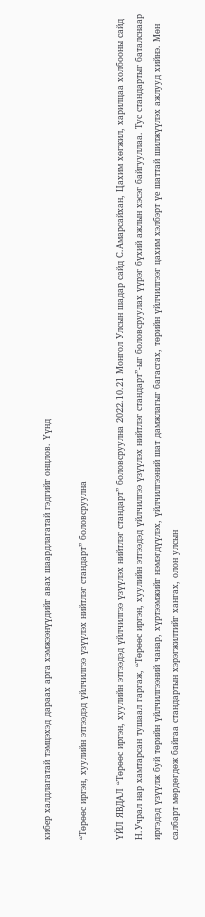кибер халдлагатай тэмцэхэд дараах арга хэмжээнүүдийг авах шаардлагатай гэдгийг онцлов. Үүнд

“Төрөөс иргэн, хуулийн этгээдэд үйлчилгээ үзүүлэх нийтлэг стандарт” боловсруулна

ҮЙЛ ЯВДАЛ “Төрөөс иргэн, хуулийн этгээдэд үйлчилгээ үзүүлэх нийтлэг стандарт” боловсруулна 2022.10.21 Монгол Улсын шадар сайд С.Амарсайхан, Цахим хөгжил, харилцаа холбооны сайд Н.Учрал нар хамтарсан тушаал гаргаж, “Төрөөс иргэн, хуулийн этгээдэд үйлчилгээ үзүүлэх нийтлэг стандарт”-ыг боловсруулах үүрэг бүхий ажлын хэсэг байгууллаа. Тус стандартыг баталснаар иргэдэд үзүүлж буй төрийн үйлчилгээний чанар, хүртээмжийг нэмэгдүүлэх, үйлчилгээний шат дамжлагыг багасгах, төрийн үйлчилгээг цахим хэлбэрт үе шаттай шилжүүлэх ажлууд хийнэ. Мөн салбарт мөрдөгдөж байгаа стандартын хэрэгжилтийг хангах, олон улсын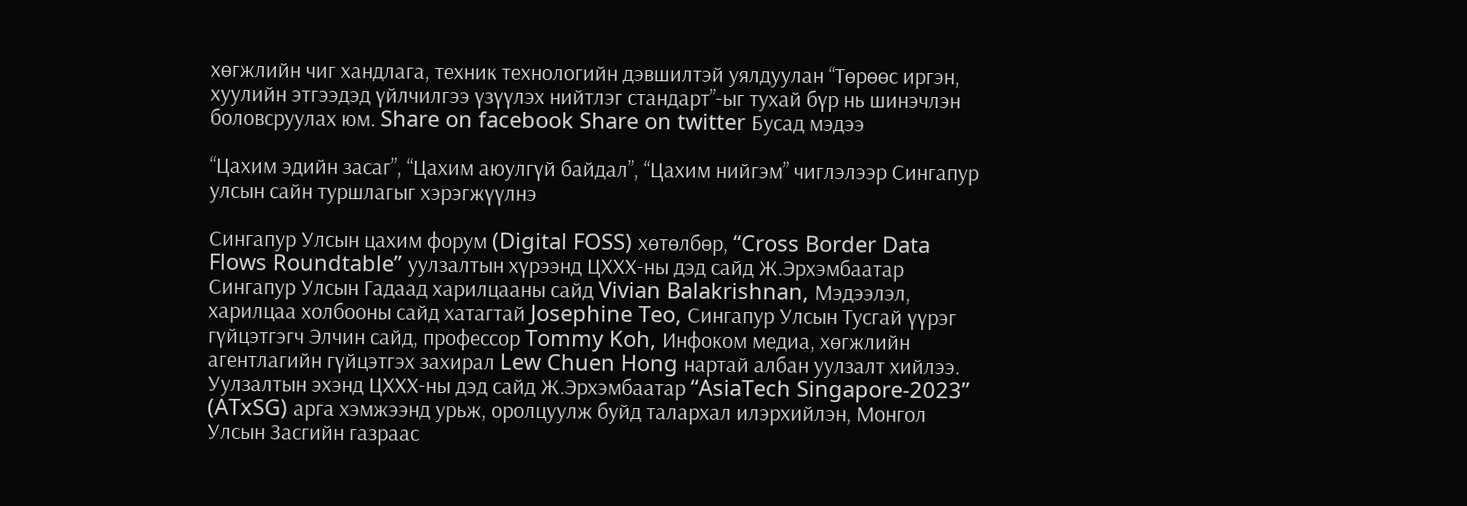хөгжлийн чиг хандлага, техник технологийн дэвшилтэй уялдуулан “Төрөөс иргэн, хуулийн этгээдэд үйлчилгээ үзүүлэх нийтлэг стандарт”-ыг тухай бүр нь шинэчлэн боловсруулах юм. Share on facebook Share on twitter Бусад мэдээ

“Цахим эдийн засаг”, “Цахим аюулгүй байдал”, “Цахим нийгэм” чиглэлээр Сингапур улсын сайн туршлагыг хэрэгжүүлнэ

Сингапур Улсын цахим форум (Digital FOSS) хөтөлбөр, “Cross Border Data Flows Roundtable” уулзалтын хүрээнд ЦХХХ-ны дэд сайд Ж.Эрхэмбаатар Сингапур Улсын Гадаад харилцааны сайд Vivian Balakrishnan, Мэдээлэл, харилцаа холбооны сайд хатагтай Josephine Teo, Сингапур Улсын Тусгай үүрэг гүйцэтгэгч Элчин сайд, профессор Tommy Koh, Инфоком медиа, хөгжлийн агентлагийн гүйцэтгэх захирал Lew Chuen Hong нартай албан уулзалт хийлээ. Уулзалтын эхэнд ЦХХХ-ны дэд сайд Ж.Эрхэмбаатар “AsiaTech Singapore-2023” (ATxSG) арга хэмжээнд урьж, оролцуулж буйд талархал илэрхийлэн, Монгол Улсын Засгийн газраас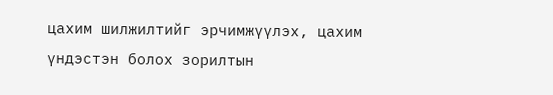цахим шилжилтийг эрчимжүүлэх, цахим үндэстэн болох зорилтын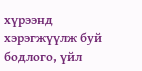хүрээнд хэрэгжүүлж буй бодлого, үйл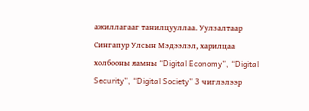ажиллагааг танилцууллаа. Уулзалтаар Сингапур Улсын Мэдээлэл, харилцаа холбооны яамны “Digital Economy”, “Digital Security”, “Digital Society” 3 чиглэлээр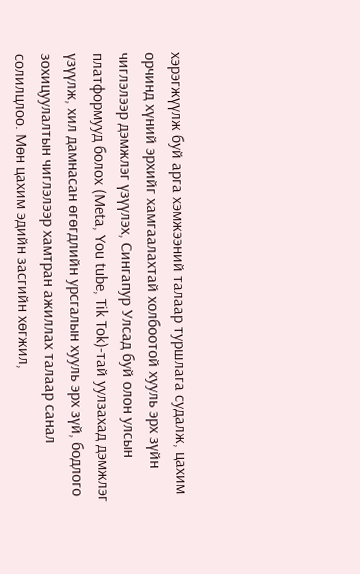хэрэгжүүлж буй арга хэмжээний талаар туршлага судалж, цахим орчинд хүний эрхийг хамгаалахтай холбоотой хууль эрх зүйн чиглэлээр дэмжлэг үзүүлэх, Сингапур Улсад буй олон улсын платформууд болох (Meta, You tube, Тik Tok)-тай уулзахад дэмжлэг үзүүлж, хил дамнасан өгөгдлийн урсгалын хууль эрх зүй, бодлого зохицуулалтын чиглэлээр хамтран ажиллах талаар санал солилцлоо. Мөн цахим эдийн засгийн хөгжил,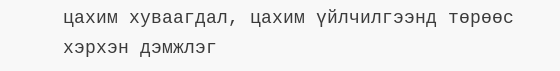цахим хуваагдал, цахим үйлчилгээнд төрөөс хэрхэн дэмжлэг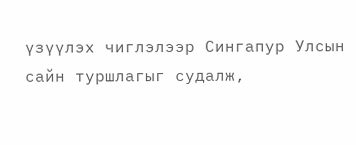үзүүлэх чиглэлээр Сингапур Улсын сайн туршлагыг судалж,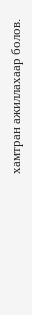хамтран ажиллахаар болов.